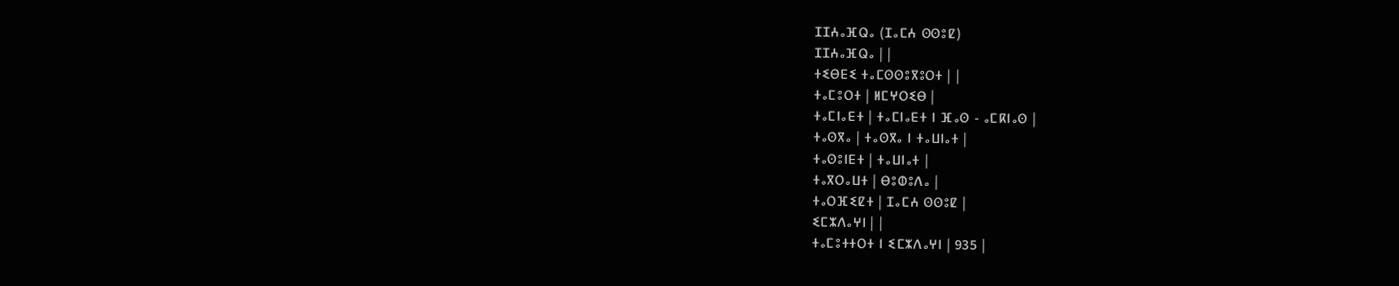ⵊⵊⵄⴰⴼⵕⴰ (ⵊⴰⵎⵄ ⵙⵙⵓⵇ)
ⵊⵊⵄⴰⴼⵕⴰ | |
ⵜⵉⴱⴹⵉ ⵜⴰⵎⵙⵙⵓⴳⵓⵔⵜ | |
ⵜⴰⵎⵓⵔⵜ | ⵍⵎⵖⵔⵉⴱ |
ⵜⴰⵎⵏⴰⴹⵜ | ⵜⴰⵎⵏⴰⴹⵜ ⵏ ⴼⴰⵙ - ⴰⵎⴽⵏⴰⵙ |
ⵜⴰⵙⴳⴰ | ⵜⴰⵙⴳⴰ ⵏ ⵜⴰⵡⵏⴰⵜ |
ⵜⴰⵙⵓⵏⴹⵜ | ⵜⴰⵡⵏⴰⵜ |
ⵜⴰⴳⵔⴰⵡⵜ | ⴱⵓⵀⵓⴷⴰ |
ⵜⴰⵔⴼⵉⵇⵜ | ⵊⴰⵎⵄ ⵙⵙⵓⵇ |
ⵉⵎⵣⴷⴰⵖⵏ | |
ⵜⴰⵎⵓⵜⵜⵔⵜ ⵏ ⵉⵎⵣⴷⴰⵖⵏ | 935 |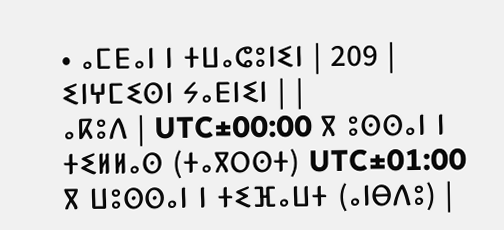• ⴰⵎⴹⴰⵏ ⵏ ⵜⵡⴰⵛⵓⵏⵉⵏ | 209 |
ⵉⵏⵖⵎⵉⵙⵏ ⵢⴰⴹⵏⵉⵏ | |
ⴰⴽⵓⴷ | UTC±00:00 ⴳ ⵓⵙⵙⴰⵏ ⵏ ⵜⵉⵍⵍⴰⵙ (ⵜⴰⴳⵔⵙⵜ) UTC±01:00 ⴳ ⵡⵓⵙⵙⴰⵏ ⵏ ⵜⵉⴼⴰⵡⵜ (ⴰⵏⴱⴷⵓ) |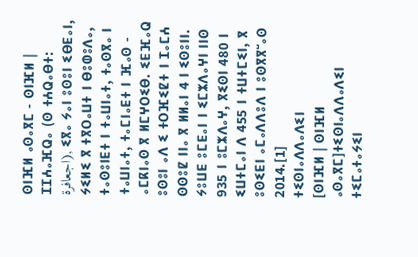ⵙⵏⴼⵍ ⴰⵙⴰⴳⵎ - ⵙⵏⴼⵍ |
ⵊⵊⵄⴰⴼⵕⴰ (ⵙ ⵜⵄⵕⴰⴱⵜ: اجعافرة), ⵉⴳⴰ ⵢⴰⵏ ⵓⵙⵓⵏ ⵉⴱⴹⴰⵏ, ⵢⵉⵍⵉ ⴳ ⵜⴳⵔⴰⵡⵜ ⵏ ⴱⵓⵀⵓⴷⴰ, ⵜⴰⵙⵓⵏⴹⵜ ⵏ ⵜⴰⵡⵏⴰⵜ, ⵜⴰⵙⴳⴰ ⵏ ⵜⴰⵡⵏⴰⵜ, ⵜⴰⵎⵏⴰⴹⵜ ⵏ ⴼⴰⵙ - ⴰⵎⴽⵏⴰⵙ ⴳ ⵍⵎⵖⵔⵉⴱ. ⵉⴹⴼⴰⵕ ⵓⵙⵓⵏ ⴰⴷ ⵉ ⵜⵔⴼⵉⵇⵜ ⵏ ⵊⴰⵎⵄ ⵙⵙⵓⵇ ⵏⵏⴰ ⴳ ⵍⵍⴰⵏ 4 ⵏ ⵉⵙⵓⵏⵏ. ⵢⵓⵡⴹ ⵓⵎⴹⴰⵏ ⵏ ⵉⵎⵣⴷⴰⵖⵏ ⵏⵏⵙ 935 ⵏ ⵓⵎⵣⴷⴰⵖ, ⴳⵉⵙⵏ 480 ⵏ ⵉⵡⵜⵎⴰⵏ ⴷ 455 ⵏ ⵜⵡⵜⵎⵉⵏ, ⴳ ⵓⵙⵉⴹⵏ ⴰⵎⴰⴷⴷⵓⴷ ⵏ ⵓⵙⴳⴳⵯⴰⵙ 2014.[1]
ⵜⵉⵙⵏⴰⴷⴷⴰⴷⵉⵏ
[ⵙⵏⴼⵍ | ⵙⵏⴼⵍ ⴰⵙⴰⴳⵎ]ⵜⵉⵙⵏⴰⴷⴷⴰⴷⵉⵏ ⵜⵉⵎⴰⵜⴰⵢⵉⵏ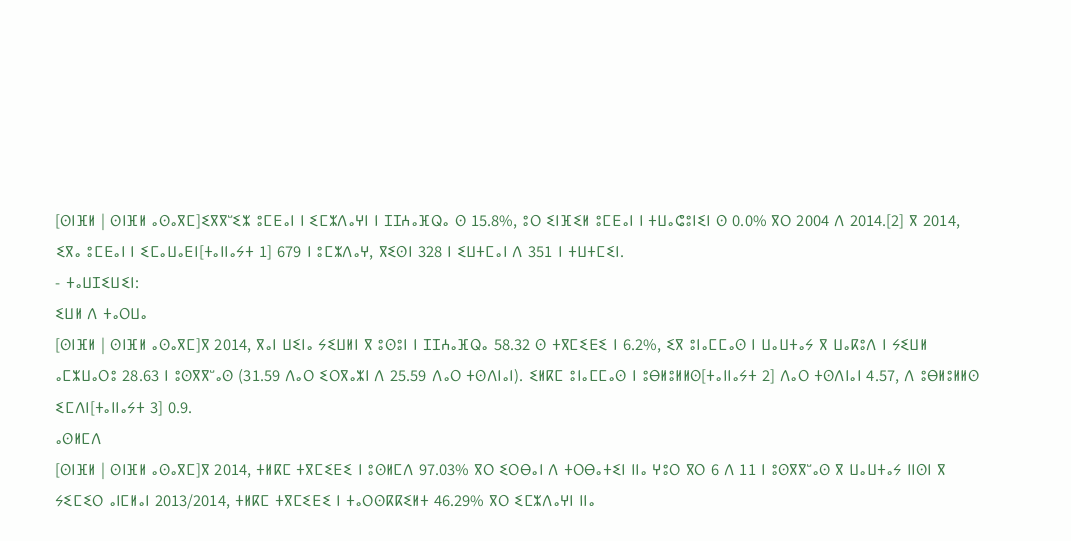[ⵙⵏⴼⵍ | ⵙⵏⴼⵍ ⴰⵙⴰⴳⵎ]ⵉⴳⴳⵯⵉⵣ ⵓⵎⴹⴰⵏ ⵏ ⵉⵎⵣⴷⴰⵖⵏ ⵏ ⵊⵊⵄⴰⴼⵕⴰ ⵙ 15.8%, ⵓⵔ ⵉⵏⴼⵉⵍ ⵓⵎⴹⴰⵏ ⵏ ⵜⵡⴰⵛⵓⵏⵉⵏ ⵙ 0.0% ⴳⵔ 2004 ⴷ 2014.[2] ⴳ 2014, ⵉⴳⴰ ⵓⵎⴹⴰⵏ ⵏ ⵉⵎⴰⵡⴰⴹⵏ[ⵜⴰⵏⵏⴰⵢⵜ 1] 679 ⵏ ⵓⵎⵣⴷⴰⵖ, ⴳⵉⵙⵏ 328 ⵏ ⵉⵡⵜⵎⴰⵏ ⴷ 351 ⵏ ⵜⵡⵜⵎⵉⵏ.
- ⵜⴰⵡⵊⵉⵡⵉⵏ:
ⵉⵡⵍ ⴷ ⵜⴰⵔⵡⴰ
[ⵙⵏⴼⵍ | ⵙⵏⴼⵍ ⴰⵙⴰⴳⵎ]ⴳ 2014, ⴳⴰⵏ ⵡⵉⵏⴰ ⵢⵉⵡⵍⵏ ⴳ ⵓⵙⵓⵏ ⵏ ⵊⵊⵄⴰⴼⵕⴰ 58.32 ⵙ ⵜⴳⵎⵉⴹⵉ ⵏ 6.2%, ⵉⴳ ⵓⵏⴰⵎⵎⴰⵙ ⵏ ⵡⴰⵡⵜⴰⵢ ⴳ ⵡⴰⴽⵓⴷ ⵏ ⵢⵉⵡⵍ ⴰⵎⵣⵡⴰⵔⵓ 28.63 ⵏ ⵓⵙⴳⴳⵯⴰⵙ (31.59 ⴷⴰⵔ ⵉⵔⴳⴰⵣⵏ ⴷ 25.59 ⴷⴰⵔ ⵜⵙⴷⵏⴰⵏ). ⵉⵍⴽⵎ ⵓⵏⴰⵎⵎⴰⵙ ⵏ ⵓⴱⵍⵓⵍⵍⵙ[ⵜⴰⵏⵏⴰⵢⵜ 2] ⴷⴰⵔ ⵜⵙⴷⵏⴰⵏ 4.57, ⴷ ⵓⴱⵍⵓⵍⵍⵙ ⵉⵎⴷⵏ[ⵜⴰⵏⵏⴰⵢⵜ 3] 0.9.
ⴰⵙⵍⵎⴷ
[ⵙⵏⴼⵍ | ⵙⵏⴼⵍ ⴰⵙⴰⴳⵎ]ⴳ 2014, ⵜⵍⴽⵎ ⵜⴳⵎⵉⴹⵉ ⵏ ⵓⵙⵍⵎⴷ 97.03% ⴳⵔ ⵉⵔⴱⴰⵏ ⴷ ⵜⵔⴱⴰⵜⵉⵏ ⵏⵏⴰ ⵖⵓⵔ ⴳⵔ 6 ⴷ 11 ⵏ ⵓⵙⴳⴳⵯⴰⵙ ⴳ ⵡⴰⵡⵜⴰⵢ ⵏⵏⵙⵏ ⴳ ⵢⵉⵎⵉⵔ ⴰⵏⵎⵍⴰⵏ 2013/2014, ⵜⵍⴽⵎ ⵜⴳⵎⵉⴹⵉ ⵏ ⵜⴰⵔⵙⴽⴽⵉⵍⵜ 46.29% ⴳⵔ ⵉⵎⵣⴷⴰⵖⵏ ⵏⵏⴰ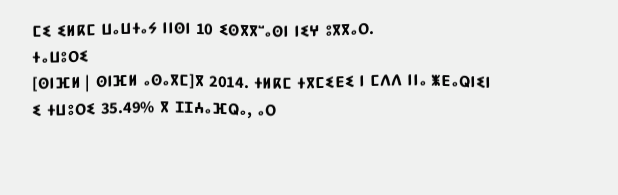ⵎⵉ ⵉⵍⴽⵎ ⵡⴰⵡⵜⴰⵢ ⵏⵏⵙⵏ 10 ⵉⵙⴳⴳⵯⴰⵙⵏ ⵏⵉⵖ ⵓⴳⴳⴰⵔ.
ⵜⴰⵡⵓⵔⵉ
[ⵙⵏⴼⵍ | ⵙⵏⴼⵍ ⴰⵙⴰⴳⵎ]ⴳ 2014. ⵜⵍⴽⵎ ⵜⴳⵎⵉⴹⵉ ⵏ ⵎⴷⴷ ⵏⵏⴰ ⵥⴹⴰⵕⵏⵉⵏ ⵉ ⵜⵡⵓⵔⵉ 35.49% ⴳ ⵊⵊⵄⴰⴼⵕⴰ, ⴰⵔ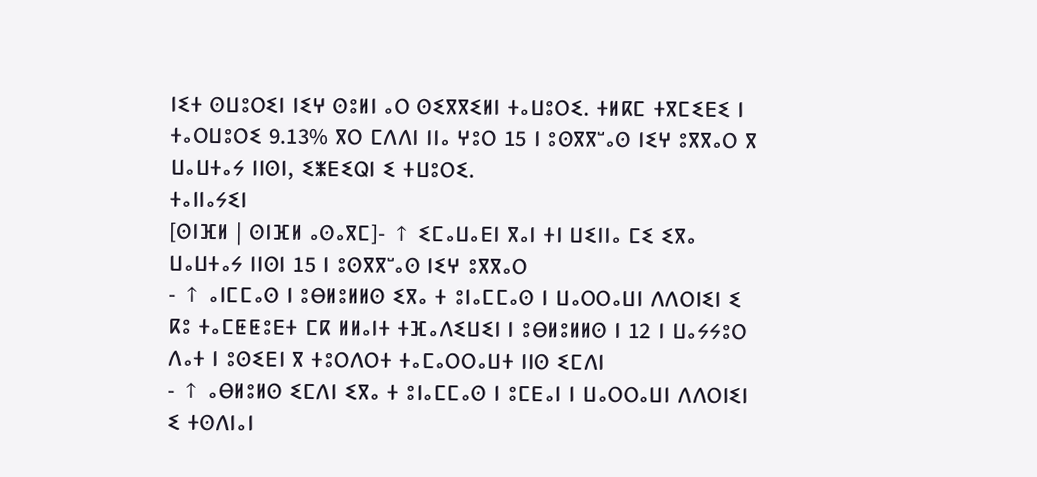ⵏⵉⵜ ⵙⵡⵓⵔⵉⵏ ⵏⵉⵖ ⵙⵓⵍⵏ ⴰⵔ ⵙⵉⴳⴳⵉⵍⵏ ⵜⴰⵡⵓⵔⵉ. ⵜⵍⴽⵎ ⵜⴳⵎⵉⴹⵉ ⵏ ⵜⴰⵔⵡⵓⵔⵉ 9.13% ⴳⵔ ⵎⴷⴷⵏ ⵏⵏⴰ ⵖⵓⵔ 15 ⵏ ⵓⵙⴳⴳⵯⴰⵙ ⵏⵉⵖ ⵓⴳⴳⴰⵔ ⴳ ⵡⴰⵡⵜⴰⵢ ⵏⵏⵙⵏ, ⵉⵥⴹⵉⵕⵏ ⵉ ⵜⵡⵓⵔⵉ.
ⵜⴰⵏⵏⴰⵢⵉⵏ
[ⵙⵏⴼⵍ | ⵙⵏⴼⵍ ⴰⵙⴰⴳⵎ]- ↑ ⵉⵎⴰⵡⴰⴹⵏ ⴳⴰⵏ ⵜⵏ ⵡⵉⵏⵏⴰ ⵎⵉ ⵉⴳⴰ ⵡⴰⵡⵜⴰⵢ ⵏⵏⵙⵏ 15 ⵏ ⵓⵙⴳⴳⵯⴰⵙ ⵏⵉⵖ ⵓⴳⴳⴰⵔ
- ↑ ⴰⵏⵎⵎⴰⵙ ⵏ ⵓⴱⵍⵓⵍⵍⵙ ⵉⴳⴰ ⵜ ⵓⵏⴰⵎⵎⴰⵙ ⵏ ⵡⴰⵔⵔⴰⵡⵏ ⴷⴷⵔⵏⵉⵏ ⵉ ⴽⵓ ⵜⴰⵎⵟⵟⵓⴹⵜ ⵎⴽ ⵍⵍⴰⵏⵜ ⵜⴼⴰⴷⵉⵡⵉⵏ ⵏ ⵓⴱⵍⵓⵍⵍⵙ ⵏ 12 ⵏ ⵡⴰⵢⵢⵓⵔ ⴷⴰⵜ ⵏ ⵓⵙⵉⴹⵏ ⴳ ⵜⵓⵔⴷⵔⵜ ⵜⴰⵎⴰⵔⵔⴰⵡⵜ ⵏⵏⵙ ⵉⵎⴷⵏ
- ↑ ⴰⴱⵍⵓⵍⵙ ⵉⵎⴷⵏ ⵉⴳⴰ ⵜ ⵓⵏⴰⵎⵎⴰⵙ ⵏ ⵓⵎⴹⴰⵏ ⵏ ⵡⴰⵔⵔⴰⵡⵏ ⴷⴷⵔⵏⵉⵏ ⵉ ⵜⵙⴷⵏⴰⵏ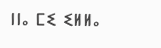ⵏⵏⴰ ⵎⵉ ⵉⵍⵍⴰ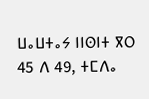ⵡⴰⵡⵜⴰⵢ ⵏⵏⵙⵏⵜ ⴳⵔ 45 ⴷ 49, ⵜⵎⴷⴰ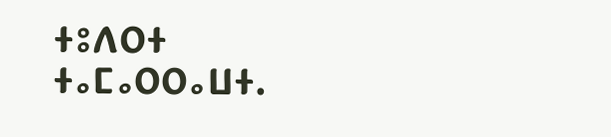ⵜⵓⴷⵔⵜ ⵜⴰⵎⴰⵔⵔⴰⵡⵜ.